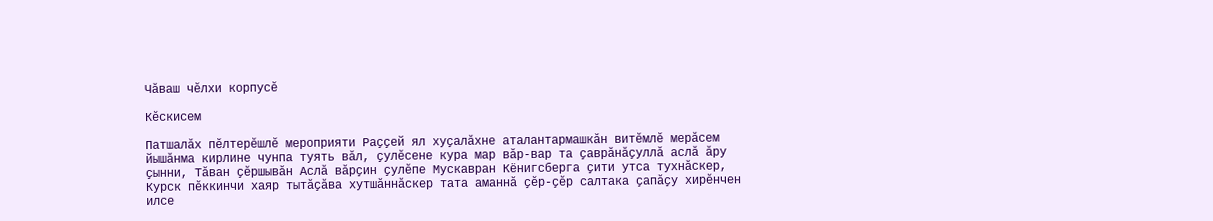Чӑваш чӗлхи корпусӗ

Кӗскисем

Патшалӑх пӗлтерӗшлӗ мероприяти Раҫҫей ял хуҫалӑхне аталантармашкӑн витӗмлӗ мерӑсем йышӑнма кирлине чунпа туять вӑл, ҫулӗсене кура мар вӑр-вар та ҫаврӑнӑҫуллӑ аслӑ ӑру ҫынни, Тӑван ҫӗршывӑн Аслӑ вӑрҫин ҫулӗпе Мускавран Кëнигсберга ҫити утса тухнӑскер, Курск пӗккинчи хаяр тытӑҫӑва хутшӑннӑскер тата аманнӑ ҫӗр-ҫӗр салтака ҫапӑҫу хирӗнчен илсе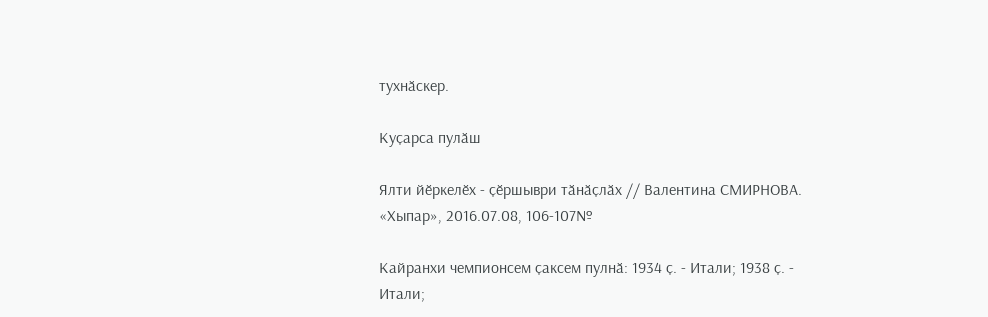тухнӑскер.

Куҫарса пулӑш

Ялти йӗркелӗх - ҫӗршыври тӑнӑҫлӑх // Валентина СМИРНОВА. «Хыпар», 2016.07.08, 106-107№

Кайранхи чемпионсем ҫаксем пулнӑ: 1934 ҫ. - Итали; 1938 ҫ. - Итали;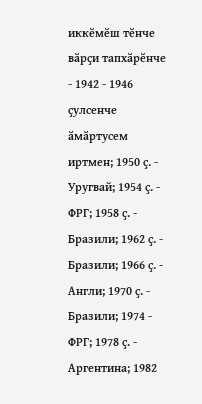иккӗмӗш тӗнче вӑрҫи тапхӑрӗнче - 1942 - 1946 ҫулсенче ӑмӑртусем иртмен; 1950 ҫ. - Уругвай; 1954 ҫ. - ФРГ; 1958 ҫ. - Бразили; 1962 ҫ. - Бразили; 1966 ҫ. - Англи; 1970 ҫ. - Бразили; 1974 - ФРГ; 1978 ҫ. - Аргентина; 1982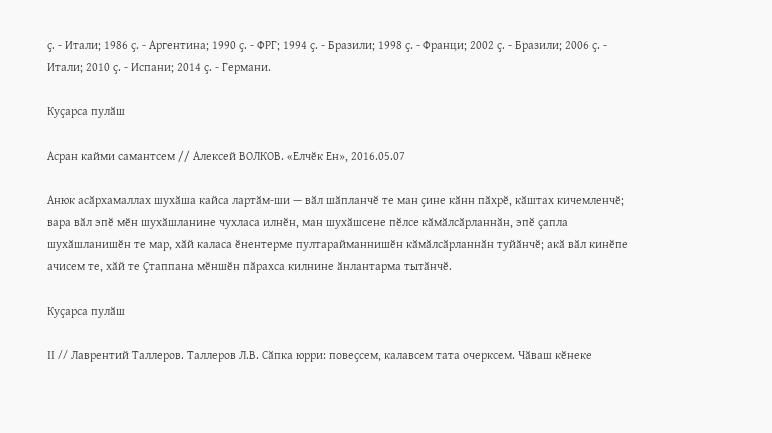ҫ. - Итали; 1986 ҫ. - Аргентина; 1990 ҫ. - ФРГ; 1994 ҫ. - Бразили; 1998 ҫ. - Франци; 2002 ҫ. - Бразили; 2006 ҫ. - Итали; 2010 ҫ. - Испани; 2014 ҫ. - Германи.

Куҫарса пулӑш

Асран кайми самантсем // Алексей ВОЛКОВ. «Елчӗк Ен», 2016.05.07

Анюк асӑрхамаллах шухӑша кайса лартӑм-ши — вӑл шӑпланчӗ те ман ҫине кӑнн пӑхрӗ, кӑштах кичемленчӗ; вара вӑл эпӗ мӗн шухӑшланине чухласа илнӗн, ман шухӑшсене пӗлсе кӑмӑлсӑрланнӑн, эпӗ ҫапла шухӑшланишӗн те мар, хӑй каласа ӗнентерме пултарайманнишӗн кӑмӑлсӑрланнӑн туйӑнчӗ; акӑ вӑл кинӗпе ачисем те, хӑй те Ҫтаппана мӗншӗн пӑрахса килнине ӑнлантарма тытӑнчӗ.

Куҫарса пулӑш

II // Лаврентий Таллеров. Таллеров Л.В. Сӑпка юрри: повеҫсем, калавсем тата очерксем. Чӑваш кӗнеке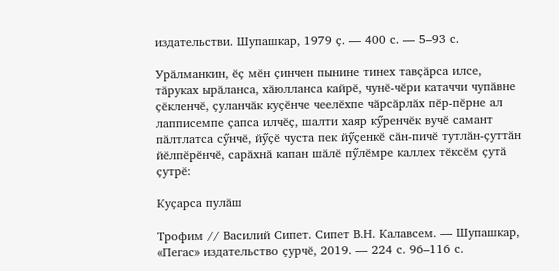издательстви. Шупашкар, 1979 ҫ. — 400 с. — 5–93 с.

Урӑлманкин, ӗҫ мӗн ҫинчен пынине тинех тавҫӑрса илсе, тӑруках ырӑланса, хӑюлланса кайрӗ, чунӗ-чӗри катаччи чупӑвне ҫӗкленчӗ, ҫуланчӑк куҫӗнче чеелӗхпе чӑрсӑрлӑх пӗр-пӗрне ал лапписемпе ҫапса илчӗҫ, шалти хаяр кӳренчӗк вучӗ самант пӑлтлатса сӳнчӗ, йӳҫӗ чуста пек йӳҫенкӗ сӑн-пичӗ тутлӑн-ҫуттӑн йӗлпӗрӗнчӗ, сарӑхнӑ капан шӑлӗ пӳлӗмре каллех тӗксӗм ҫутӑ ҫутрӗ:

Куҫарса пулӑш

Трофим // Василий Сипет. Сипет В.Н. Калавсем. — Шупашкар, «Пегас» издательство ҫурчӗ, 2019. — 224 с. 96–116 с.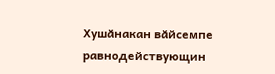Хушӑнакан вӑйсемпе равнодействующин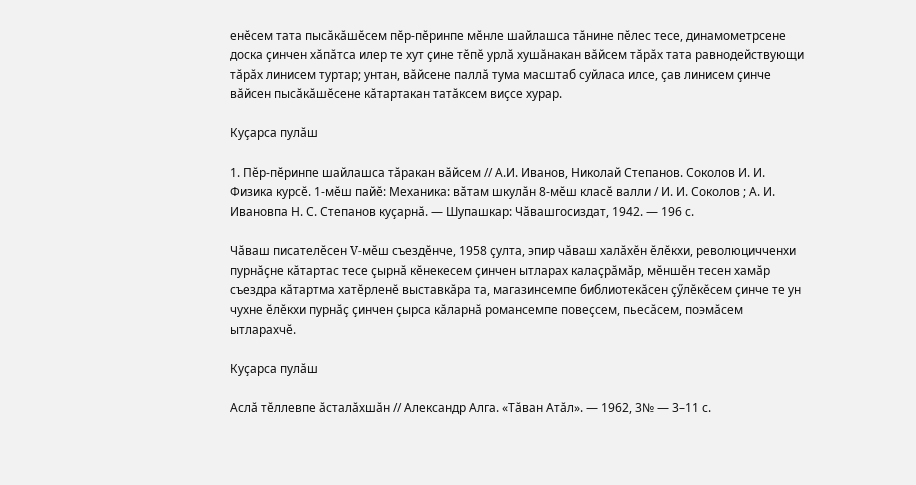енӗсем тата пысӑкӑшӗсем пӗр-пӗринпе мӗнле шайлашса тӑнине пӗлес тесе, динамометрсене доска ҫинчен хӑпӑтса илер те хут ҫине тӗпӗ урлӑ хушӑнакан вӑйсем тӑрӑх тата равнодействующи тӑрӑх линисем туртар; унтан, вӑйсене паллӑ тума масштаб суйласа илсе, ҫав линисем ҫинче вӑйсен пысӑкӑшӗсене кӑтартакан татӑксем виҫсе хурар.

Куҫарса пулӑш

1. Пӗр-пӗринпе шайлашса тӑракан вӑйсем // А.И. Иванов, Николай Степанов. Соколов И. И. Физика курсӗ. 1-мӗш пайӗ: Механика: вӑтам шкулӑн 8-мӗш класӗ валли / И. И. Соколов ; А. И. Ивановпа Н. С. Степанов куҫарнӑ. — Шупашкар: Чӑвашгосиздат, 1942. — 196 с.

Чӑваш писателӗсен V-мӗш съездӗнче, 1958 ҫулта, эпир чӑваш халӑхӗн ӗлӗкхи, революцичченхи пурнӑҫне кӑтартас тесе ҫырнӑ кӗнекесем ҫинчен ытларах калаҫрӑмӑр, мӗншӗн тесен хамӑр съездра кӑтартма хатӗрленӗ выставкӑра та, магазинсемпе библиотекӑсен ҫӳлӗкӗсем ҫинче те ун чухне ӗлӗкхи пурнӑҫ ҫинчен ҫырса кӑларнӑ романсемпе повеҫсем, пьесӑсем, поэмӑсем ытларахчӗ.

Куҫарса пулӑш

Аслӑ тӗллевпе ӑсталӑхшӑн // Александр Алга. «Тӑван Атӑл». — 1962, 3№ — 3–11 с.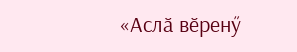«Аслӑ вӗренӳ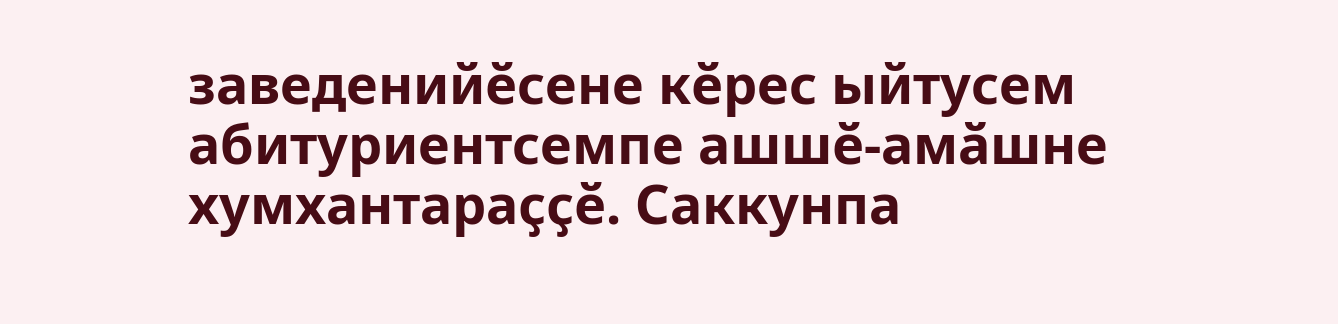заведенийӗсене кӗрес ыйтусем абитуриентсемпе ашшӗ-амӑшне хумхантараҫҫӗ. Саккунпа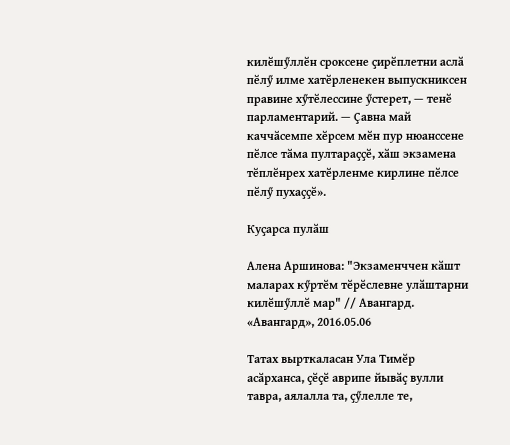килӗшӳллӗн сроксене ҫирӗплетни аслӑ пӗлӳ илме хатӗрленекен выпускниксен правине хӳтӗлессине ӳстерет, — тенӗ парламентарий. — Ҫавна май каччӑсемпе хӗрсем мӗн пур нюанссене пӗлсе тӑма пултараҫҫӗ, хӑш экзамена тӗплӗнрех хатӗрленме кирлине пӗлсе пӗлӳ пухаҫҫӗ».

Куҫарса пулӑш

Алена Аршинова: "Экзаменччен кӑшт маларах кӳртӗм тӗрӗслевне улӑштарни килӗшӳллӗ мар" // Авангард. «Авангард», 2016.05.06

Татах вырткаласан Ула Тимӗр асӑрханса, ҫӗҫӗ аврипе йывӑҫ вулли тавра, аялалла та, ҫӳлелле те,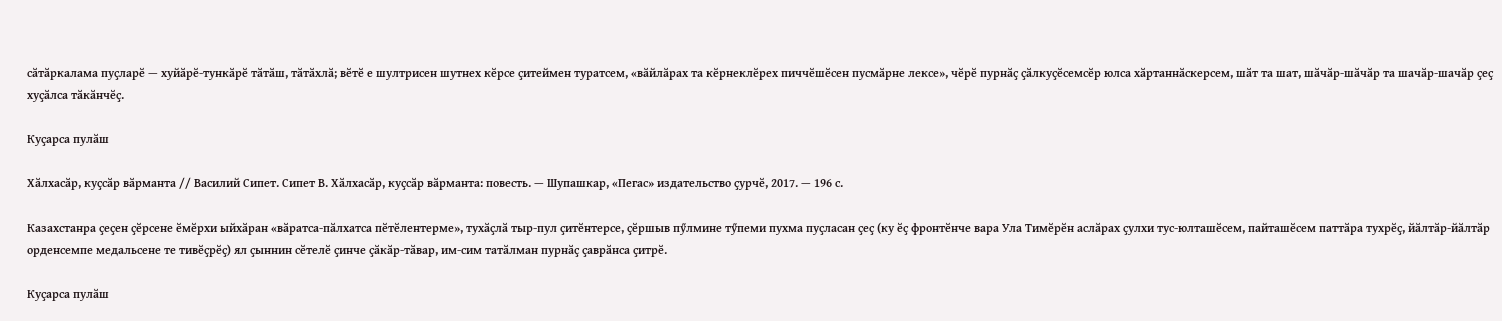сӑтӑркалама пуҫларӗ — хуйӑрӗ-тункӑрӗ тӑтӑш, тӑтӑхлӑ; вӗтӗ е шултрисен шутнех кӗрсе ҫитеймен туратсем, «вӑйлӑрах та кӗрнеклӗрех пиччӗшӗсен пусмӑрне лексе», чӗрӗ пурнӑҫ ҫӑлкуҫӗсемсӗр юлса хӑртаннӑскерсем, шӑт та шат, шӑчӑр-шӑчӑр та шачӑр-шачӑр ҫеҫ хуҫӑлса тӑкӑнчӗҫ.

Куҫарса пулӑш

Хӑлхасӑр, куҫсӑр вӑрманта // Василий Сипет. Сипет В. Хӑлхасӑр, куҫсӑр вӑрманта: повесть. — Шупашкар, «Пегас» издательство ҫурчӗ, 2017. — 196 с.

Казахстанра ҫеҫен ҫӗрсене ӗмӗрхи ыйхӑран «вӑратса-пӑлхатса пӗтӗлентерме», тухӑҫлӑ тыр-пул ҫитӗнтерсе, ҫӗршыв пӳлмине тӳпеми пухма пуҫласан ҫеҫ (ку ӗҫ фронтӗнче вара Ула Тимӗрӗн аслӑрах ҫулхи тус-юлташӗсем, пайташӗсем паттӑра тухрӗҫ, йӑлтӑр-йӑлтӑр орденсемпе медальсене те тивӗҫрӗҫ) ял ҫыннин сӗтелӗ ҫинче ҫӑкӑр-тӑвар, им-сим татӑлман пурнӑҫ ҫаврӑнса ҫитрӗ.

Куҫарса пулӑш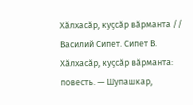Хӑлхасӑр, куҫсӑр вӑрманта // Василий Сипет. Сипет В. Хӑлхасӑр, куҫсӑр вӑрманта: повесть. — Шупашкар,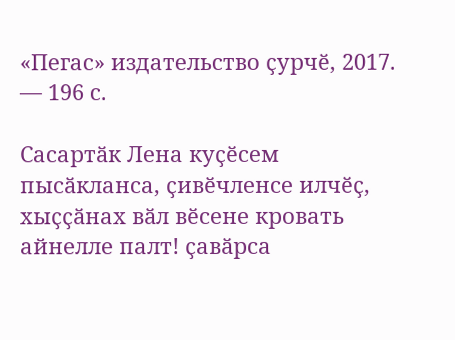«Пегас» издательство ҫурчӗ, 2017. — 196 с.

Сасартӑк Лена куҫӗсем пысӑкланса, ҫивӗчленсе илчӗҫ, хыҫҫӑнах вӑл вӗсене кровать айнелле палт! ҫавӑрса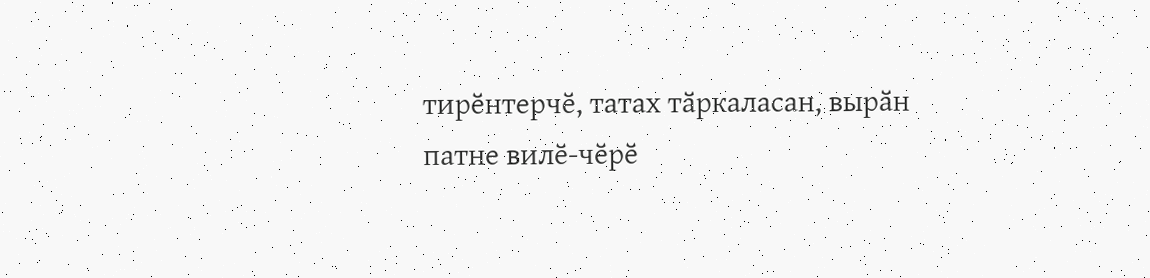тирӗнтерчӗ, татах тӑркаласан, вырӑн патне вилӗ-чӗрӗ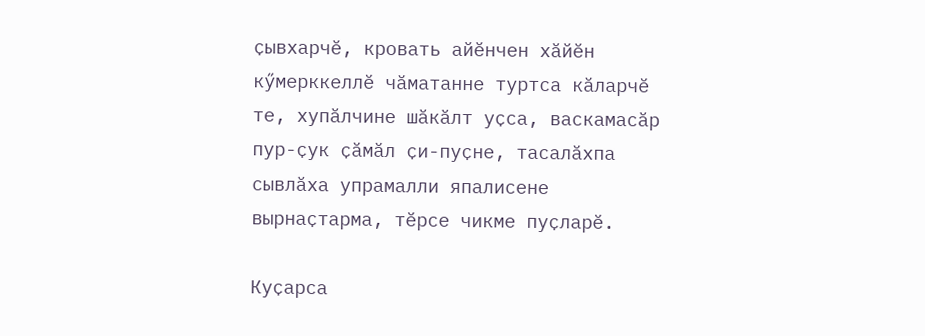ҫывхарчӗ, кровать айӗнчен хӑйӗн кӳмерккеллӗ чӑматанне туртса кӑларчӗ те, хупӑлчине шӑкӑлт уҫса, васкамасӑр пур-ҫук ҫӑмӑл ҫи-пуҫне, тасалӑхпа сывлӑха упрамалли япалисене вырнаҫтарма, тӗрсе чикме пуҫларӗ.

Куҫарса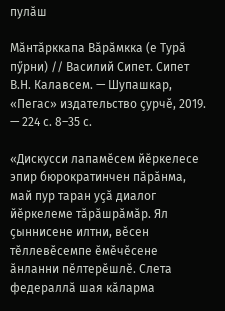пулӑш

Мӑнтӑрккапа Вӑрӑмкка (е Турӑ пӳрни) // Василий Сипет. Сипет В.Н. Калавсем. — Шупашкар, «Пегас» издательство ҫурчӗ, 2019. — 224 с. 8–35 с.

«Дискусси лапамӗсем йӗркелесе эпир бюрократинчен пӑрӑнма, май пур таран уҫӑ диалог йӗркелеме тӑрӑшрӑмӑр. Ял ҫыннисене илтни, вӗсен тӗллевӗсемпе ӗмӗчӗсене ӑнланни пӗлтерӗшлӗ. Слета федераллӑ шая кӑларма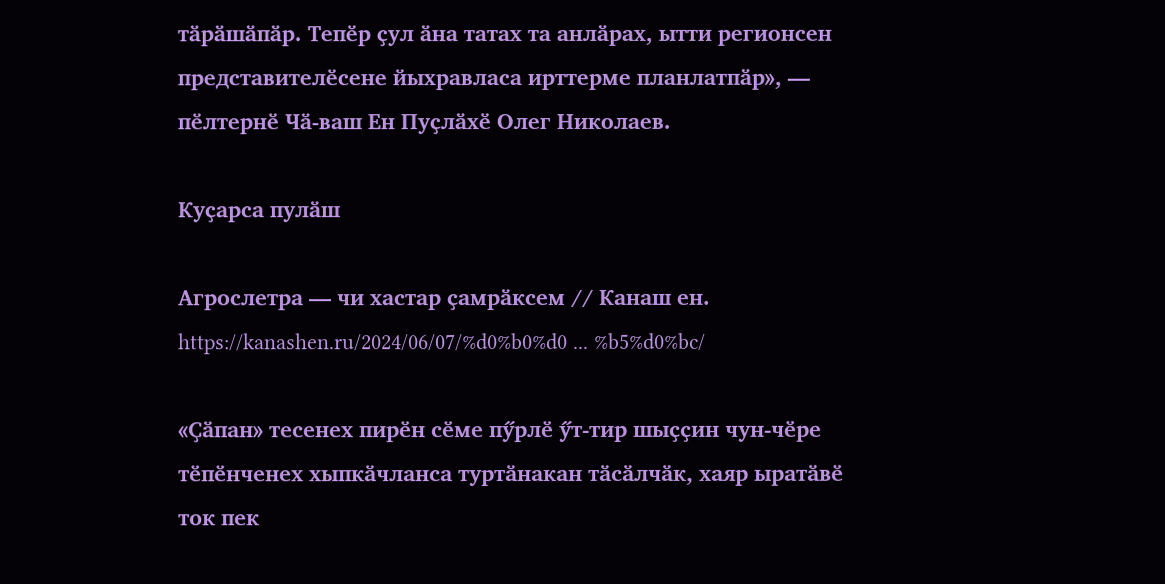тӑрӑшӑпӑр. Тепӗр ҫул ӑна татах та анлӑрах, ытти регионсен представителӗсене йыхравласа ирттерме планлатпӑр», — пӗлтернӗ Чӑ-ваш Ен Пуҫлӑхӗ Олег Николаев.

Куҫарса пулӑш

Агрослетра — чи хастар ҫамрӑксем // Канаш ен. https://kanashen.ru/2024/06/07/%d0%b0%d0 ... %b5%d0%bc/

«Ҫӑпан» тесенех пирӗн сӗме пӳрлӗ ӳт-тир шыҫҫин чун-чӗре тӗпӗнченех хыпкӑчланса туртӑнакан тӑсӑлчӑк, хаяр ыратӑвӗ ток пек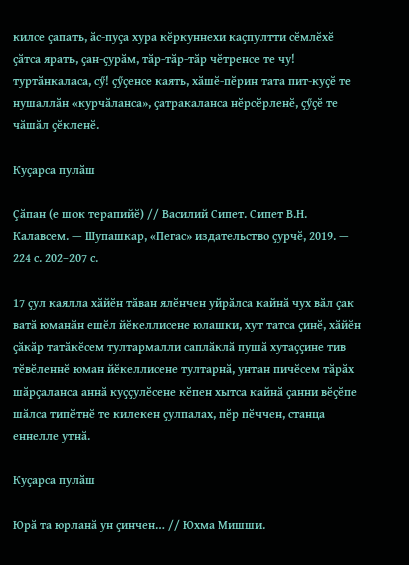килсе ҫапать, ӑс-пуҫа хура кӗркуннехи каҫпултти сӗмлӗхӗ ҫӑтса ярать, ҫан-ҫурӑм, тӑр-тӑр-тӑр чӗтренсе те чу! туртӑнкаласа, сӳ! ҫӳҫенсе каять, хӑшӗ-пӗрин тата пит-куҫӗ те нушаллӑн «курчӑланса», ҫатракаланса нӗрсӗрленӗ, ҫӳҫӗ те чӑшӑл ҫӗкленӗ.

Куҫарса пулӑш

Ҫӑпан (е шок терапийӗ) // Василий Сипет. Сипет В.Н. Калавсем. — Шупашкар, «Пегас» издательство ҫурчӗ, 2019. — 224 с. 202–207 с.

17 ҫул каялла хӑйӗн тӑван ялӗнчен уйрӑлса кайнӑ чух вӑл ҫак ватӑ юманӑн ешӗл йӗкеллисене юлашки, хут татса ҫинӗ, хӑйӗн ҫӑкӑр татӑкӗсем тултармалли саплӑклӑ пушӑ хутаҫҫине тив тӗвӗленнӗ юман йӗкеллисене тултарнӑ, унтан пичӗсем тӑрӑх шӑрҫаланса аннӑ куҫҫулӗсене кӗпен хытса кайнӑ ҫанни вӗҫӗпе шӑлса типӗтнӗ те килекен ҫулпалах, пӗр пӗччен, станца еннелле утнӑ.

Куҫарса пулӑш

Юрӑ та юрланӑ ун ҫинчен… // Юхма Мишши.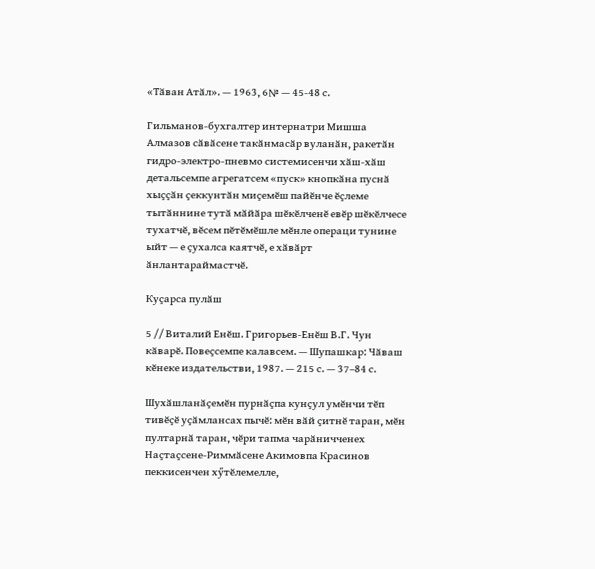«Тӑван Атӑл». — 1963, 6№ — 45-48 с.

Гильманов-бухгалтер интернатри Мишша Алмазов сӑвӑсене такӑнмасӑр вуланӑн, ракетӑн гидро-электро-пневмо системисенчи хӑш-хӑш детальсемпе агрегатсем «пуск» кнопкӑна пуснӑ хыҫҫӑн ҫеккунтӑн миҫемӗш пайӗнче ӗҫлеме тытӑннине тутӑ мӑйӑра шӗкӗлченӗ евӗр шӗкӗлчесе тухатчӗ, вӗсем пӗтӗмӗшле мӗнле операци тунине ыйт — е ҫухалса каятчӗ, е хӑвӑрт ӑнлантараймастчӗ.

Куҫарса пулӑш

5 // Виталий Енӗш. Григорьев-Енӗш В.Г. Чун кӑварӗ. Повеҫсемпе калавсем. — Шупашкар: Чӑваш кӗнеке издательстви, 1987. — 215 с. — 37–84 с.

Шухӑшланӑҫемӗн пурнӑҫпа кунҫул умӗнчи тӗп тивӗҫӗ уҫӑмлансах пычӗ: мӗн вӑй ҫитнӗ таран, мӗн пултарнӑ таран, чӗри тапма чарӑничченех Наҫтаҫсене-Риммӑсене Акимовпа Красинов пеккисенчен хӳтӗлемелле,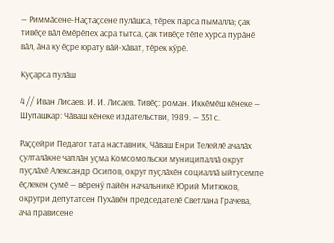— Риммӑсене-Наҫтаҫсене пулӑшса, тӗрек парса пымалла; ҫак тивӗҫе вӑл ӗмӗрӗпех асра тытса, ҫак тивӗҫе тӗпе хурса пурӑнӗ вӑл, ӑна ку ӗҫре юрату вӑй-хӑват, тӗрек кӳрӗ.

Куҫарса пулӑш

4 // Иван Лисаев. И. И. Лисаев. Тивӗҫ: роман. Иккӗмӗш кӗнеке — Шупашкар: Чӑваш кӗнеке издательстви, 1989. — 351 с.

Раҫҫейри Педагог тата наставник, Чӑваш Енри Телейлӗ ачалӑх ҫулталӑкне чаплӑн уҫма Комсомольски муниципаллӑ округ пуҫлӑхӗ Александр Осипов, округ пуҫлӑхӗн социаллӑ ыйтусемпе ӗҫлекен ҫумӗ — вӗренӳ пайӗн начальникӗ Юрий Митюков, округри депутатсен Пухӑвӗн председателӗ Светлана Грачева, ача прависене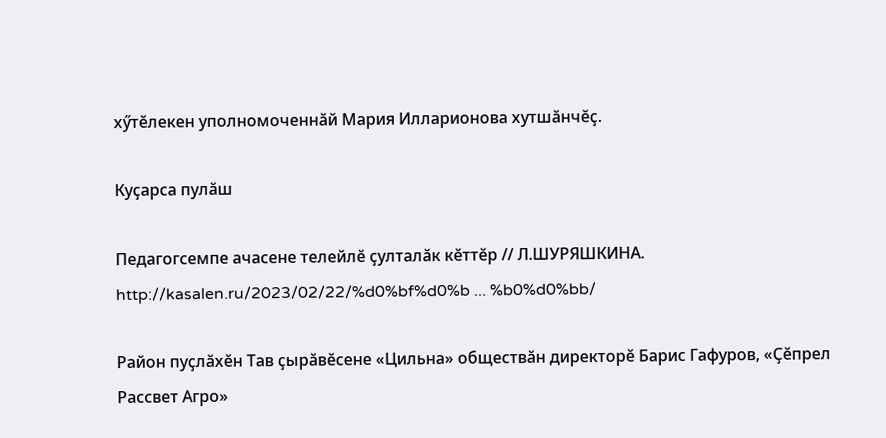хӳтӗлекен уполномоченнӑй Мария Илларионова хутшӑнчӗҫ.

Куҫарса пулӑш

Педагогсемпе ачасене телейлӗ ҫулталӑк кӗттӗр // Л.ШУРЯШКИНА. http://kasalen.ru/2023/02/22/%d0%bf%d0%b ... %b0%d0%bb/

Район пуҫлӑхӗн Тав ҫырӑвӗсене «Цильна» обществӑн директорӗ Барис Гафуров, «Ҫӗпрел Рассвет Агро»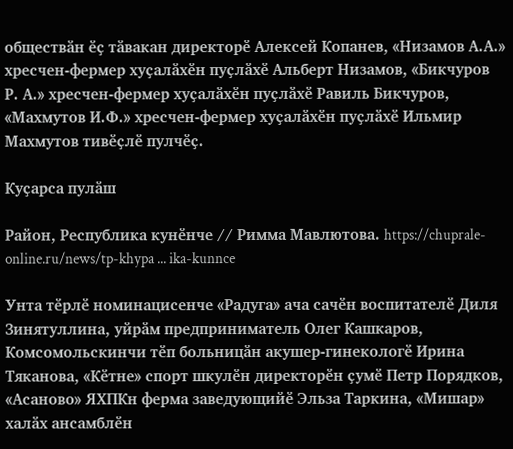обществӑн ӗҫ тӑвакан директорӗ Алексей Копанев, «Низамов А.А.» хресчен-фермер хуҫалӑхӗн пуҫлӑхӗ Альберт Низамов, «Бикчуров Р. А.» хресчен-фермер хуҫалӑхӗн пуҫлӑхӗ Равиль Бикчуров, «Махмутов И.Ф.» хресчен-фермер хуҫалӑхӗн пуҫлӑхӗ Ильмир Махмутов тивӗҫлӗ пулчӗҫ.

Куҫарса пулӑш

Район, Республика кунӗнче // Римма Мавлютова. https://chuprale-online.ru/news/tp-khypa ... ika-kunnce

Унта тӗрлӗ номинацисенче «Радуга» ача сачӗн воспитателӗ Диля Зинятуллина, уйрӑм предприниматель Олег Кашкаров, Комсомольскинчи тӗп больницӑн акушер-гинекологӗ Ирина Тяканова, «Кӗтне» спорт шкулӗн директорӗн ҫумӗ Петр Порядков, «Асаново» ЯХПКн ферма заведующийӗ Эльза Таркина, «Мишар» халӑх ансамблӗн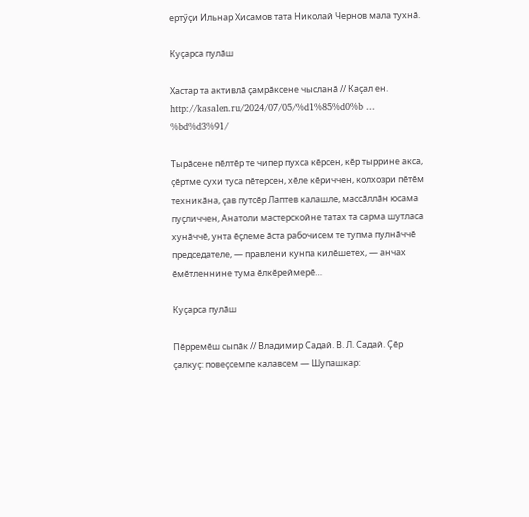ертӳҫи Ильнар Хисамов тата Николай Чернов мала тухнӑ.

Куҫарса пулӑш

Хастар та активлӑ ҫамрӑксене чысланӑ // Каҫал ен. http://kasalen.ru/2024/07/05/%d1%85%d0%b ... %bd%d3%91/

Тырӑсене пӗлтӗр те чипер пухса кӗрсен, кӗр тыррине акса, ҫӗртме сухи туса пӗтерсен, хӗле кӗриччен, колхозри пӗтӗм техникӑна, ҫав путсӗр Лаптев калашле, массӑллӑн юсама пуҫличчен, Анатоли мастерскойне татах та сарма шутласа хунӑччӗ, унта ӗҫлеме ӑста рабочисем те тупма пулнӑччӗ председателе, — правлени кунпа килӗшетех, — анчах ӗмӗтленнине тума ӗлкӗреймерӗ…

Куҫарса пулӑш

Пӗрремӗш сыпӑк // Владимир Садай. В. Л. Садай. Ҫӗр ҫалкуҫ: повеҫсемпе калавсем — Шупашкар: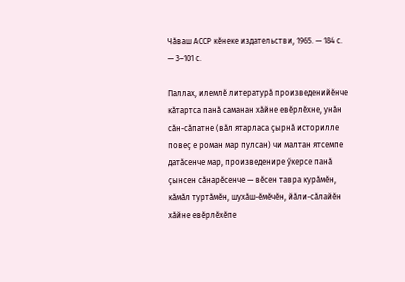Чӑваш АССР кӗнеке издательстви, 1965. — 184 с. — 3–101 с.

Паллах, илемлӗ литературӑ произведенийӗнче кӑтартса панӑ саманан хӑйне евӗрлӗхне, унӑн сӑн-сӑпатне (вӑл ятарласа ҫырнӑ историлле повеҫ е роман мар пулсан) чи малтан ятсемпе датӑсенче мар, произведенире ӳкерсе панӑ ҫынсен сӑнарӗсенче — вӗсен тавра курӑмӗн, кӑмӑл туртӑмӗн, шухӑш-ӗмӗчӗн, йӑли-сӑлайӗн хӑйне евӗрлӗхӗпе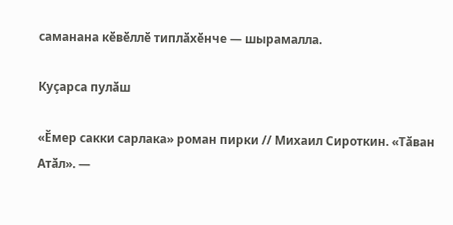саманана кӗвӗллӗ типлӑхӗнче — шырамалла.

Куҫарса пулӑш

«Ӗмер сакки сарлака» роман пирки // Михаил Сироткин. «Тӑван Атӑл». —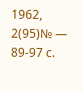1962, 2(95)№ — 89-97 с.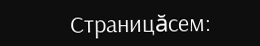Страницăсем: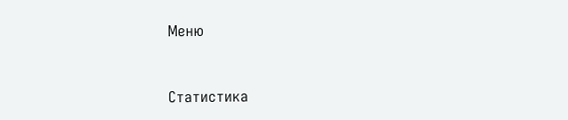Меню



Статистика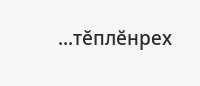...тĕплӗнрех